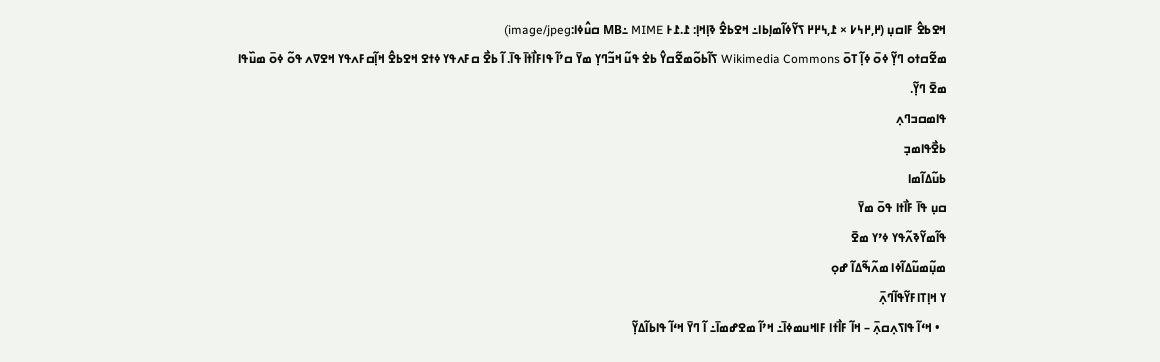ߞߐߕߐ߮ ߓߊߛߎ߲ (߂,߂߆߇ × ߁,߆߂߂ ߖߌ߬ߦߊ߬ߘߊ߲ߕߊ߸ ߞߐߕߐ߮ ߢߊ߲ߞߊ߲: ߁.߁߅ MB߸ MIME ߛߎ߮ߦߊ:image/jpeg)
ߘߐ߬ߛߙߋ ߣߌ߲߬ ߦߋ߫ ߦߊ߲߬ ߠߋ߫ Wikimedia Commons ߖߊ߬ߕߋ߬ߘߐ߬ߛߌ߮ ߕߐ߭ ߟߎ߬ ߞߏ߬ߣߌ߲ ߘߌ߫ ߛߴߊ߬ ߟߊߓߊ߯ߙߊ߫ ߟߊ߫. ߊ߬ ߕߐ߯ ߛߓߍߟߌ ߦߙߐ ߞߐߕߐ߮ ߞߊ߲߬ߛߓߍߟߌ ߞߐߜߍ ߟߋ߬ ߦߋ߫ ߘߎ߰ߟߊ ߘߐ߫ ߣߌ߲߬.
ߟߊߘߛߏߣߍ߲
ߕߐ߯ߟߊߘߏ߲
ߕߎ߬ߡߊ߬ߘߊ
ߛߎ߲ ߟߊ߫ ߓߊ߯ߙߊ ߟߋ߫ ߘߌ߫
ߟߊ߬ߘߌ߬ߢߍ߬ߟߌ ߦߴߌ ߘߐ߫
ߘߎ߲߬ߘߎ߬ߡߊ߬ߦߊ ߘߍ߬ߒ߬ߡߊ߬ ߝߋ߲
ߌ ߞߊ߲ߠߊߓߌ߬ߟߊ߬ߣߍ߲߫
  • ߞߵߊ߬ ߟߊߖߍ߲ߛߍ߲߫ – ߞߊ߬ ߓߊ߯ߙߊ ߓߊߞߎߘߦߊ߫߸ ߞߴߊ߬ ߘߐߝߘߊ߫߸ ߊ߬ ߣߌ߫ ߞߵߊ߬ ߟߊߕߊ߬ߡߌ߲߬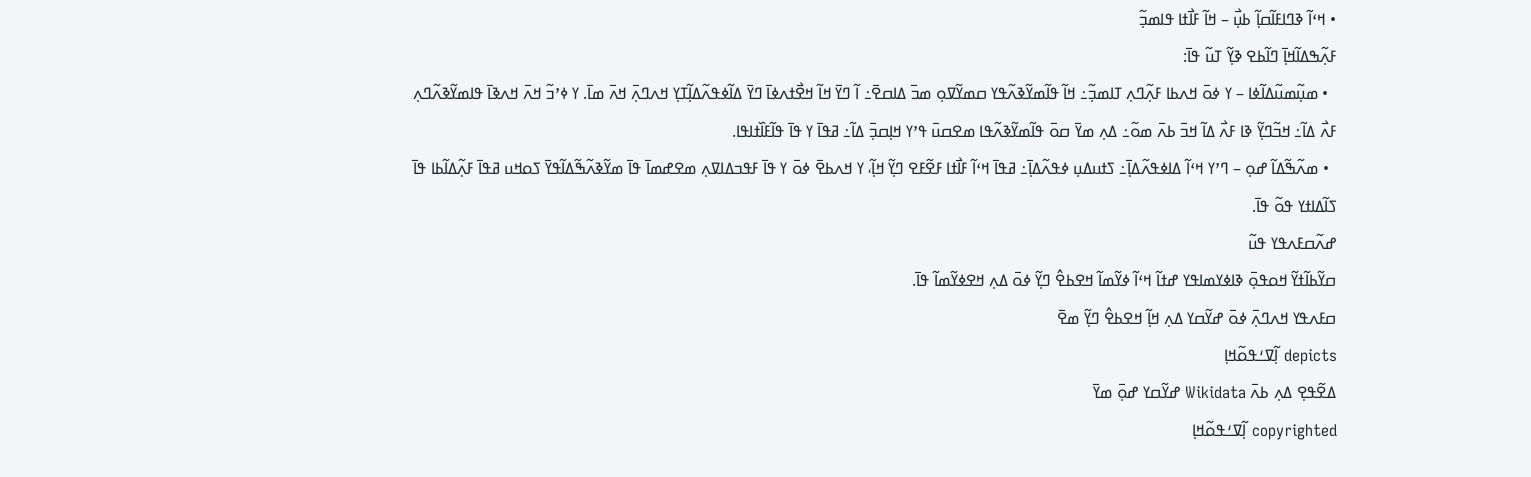• ߞߵߊ߬ ߢߣߊߓߊ߬ߛߊ߲߬ ߕߎ߲߯ – ߞߊ߬ ߓߊ߯ߙߊ ߟߊߘߏ߲߬
ߓߍ߲߬ߒߡߊ߬ߞߊ߲߫ ߣߊ߬ߕߐ ߢߌ߲߬ ߠߎ߬ ߟߊ߫:
  • ߘߎ߲߬ߘߎ߬ߡߊ߬ߦߊ – ߌ ߦߋ߫ ߞߍߕߊ ߓߍ߲߬ߣߍ߲ ߠߊߘߏ߲߬߸ ߞߊ߬ ߟߊ߬ߘߌ߬ߢߍ߬ߟߌ ߛߘߌ߬ߜߋ߲ ߘߏ߫ ߡߊߛߐ߫߸ ߊ߬ ߣߌ߫ ߞߊ߬ ߞߐ߯ߙߍߦߊ߫ ߣߌ߫ ߡߊ߬ߦߟߍ߬ߡߊ߲߬ߠߌ߲ ߞߍߣߍ߲߫ ߞߍ߫ ߘߊ߫. ߌ ߦߴߏ߬ ߞߍ߫ ߞߍߢߊ߫ ߟߊߘߌ߬ߢߍ߬ߣߍ߲ ߓߍ߯ ߡߊ߬߸ ߞߏ߬ߣߌ߲߬ ߢߊ ߓߍ߯ ߡߊ߬ ߞߏ߫ ߕߍ߫ ߘߋ߬߸ ߡߍ߲ ߘߌ߫ ߛߋ߫ ߟߊ߬ߘߌ߬ߢߍ߬ߟߊ ߘߐߛߎ߫ ߟߴߌ ߞߊ߲ߛߏ߲߫ ߡߊ߬߸ ߥߟߊ߫ ߌ ߟߊ߫ ߟߊ߬ߓߊ߰ߙߊߟߊ.
  • ߘߍ߬ߒ߬ߡߊ߬ ߝߋ߲ – ߣߴߌ ߞߵߊ߬ ߡߊߦߟߍ߬ߡߊ߲߫߸ ߖߙߎߡߎ߲ ߦߟߍ߬ߡߊ߲߫߸ ߥߟߊ߫ ߞߵߊ߬ ߓߊ߯ߙߊ ߓߐ߬ߓߐ ߣߌ߲߬ ߞߊ߲߬، ߌ ߞߍߕߐ߫ ߦߋ߫ ߌ ߟߊ߫ ߓߟߏߡߊߜߍ߲ ߘߐߝߘߊ߫ ߟߊ߫ ߘߌ߬ߢߍ߬ߒ߬ߡߊ߬ߟߌ߫ ߖߋߞߎ ߥߟߊ߫ ߓߍ߲߬ߡߊ߬ߕߊ ߟߊ߫ ߖߊ߬ߡߊߙߌ ߟߋ߬ ߟߊ߫.
ߝߍ߬ߛߓߍߟߌ ߟߎ߬
ߛߌ߬ߕߊ߬ߙߌ߬ ߞߋߟߋ߲߫ ߢߊߦߌߘߊߟߌ ߝߙߊ߬ ߞߵߊ߬ ߦߌ߬ߘߊ߬ ߞߐߕߐ߮ ߣߌ߲߬ ߦߋ߫ ߡߍ߲ ߞߐߦߌ߬ߘߊ߬ ߟߊ߫.
ߛߓߍߟߌ ߞߍߣߍ߲߫ ߦߋ߫ ߝߌ߬ߛߌ ߡߍ߲ ߞߊ߲߬ ߞߐߕߐ߮ ߣߌ߲߬ ߘߐ߫
depicts ߊ߲߬ߜߑߟߋ߬ߞߊ߲
ߡߐ߬ߟߐ߲ ߡߍ߲ ߕߍ߫ Wikidata ߝߌ߬ߛߌ ߝߋ߲߫ ߘߌ߫
copyrighted ߊ߲߬ߜߑߟߋ߬ߞߊ߲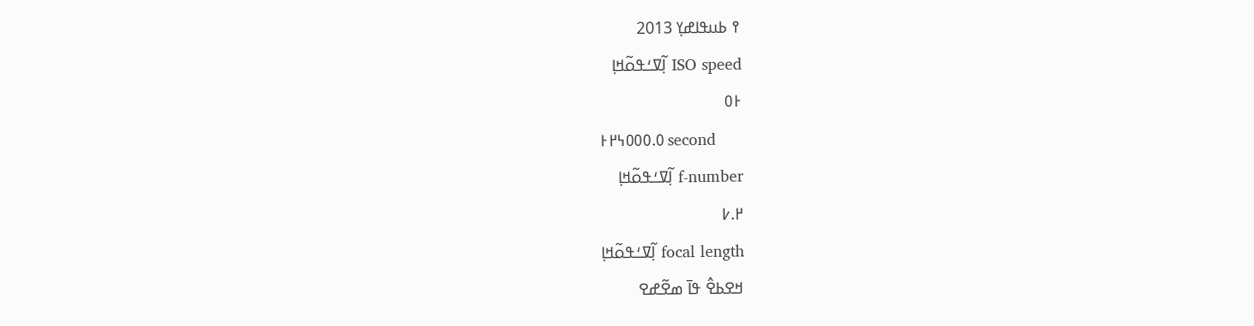߉ ߕߎߟߊߝߌ߲ 2013
ISO speed ߊ߲߬ߜߑߟߋ߬ߞߊ߲
߅߀
߀.߀߀߀߆߂߅ second
f-number ߊ߲߬ߜߑߟߋ߬ߞߊ߲
߂.߇
focal length ߊ߲߬ߜߑߟߋ߬ߞߊ߲
ߞߐߕߐ߮ ߟߊ߫ ߘߐ߬ߝߐ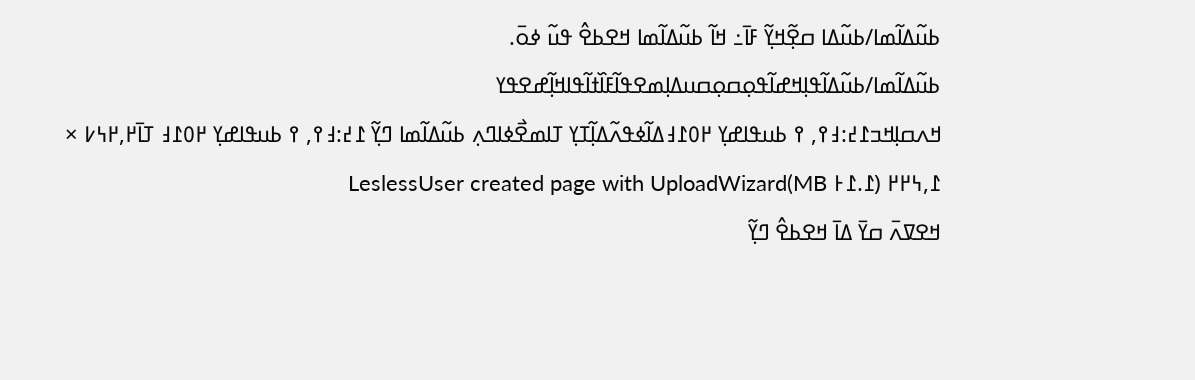ߕߎ߬ߡߊ߬ߘߊ/ߕߎ߬ߡߊ ߛߐ߲߬ߞߌ߲߬ ߓߊ߫߸ ߞߊ߬ ߕߎ߬ߡߊ߬ߘߊ ߞߐߕߐ߮ ߟߎ߬ ߦߋ߫.
ߕߎ߬ߡߊ߬ߘߊ/ߕߎ߬ߡߊ߬ߟߊ߲ߞߝߊ߬ߟߋ߲ߛߋ߲ߛߎߡߊ߲ߘߐߟߊ߬ߓߊ߰ߙߊ߬ߟߊߞߊ߲߬ߝߐߟߌ
ߞߍߛߊ߲ߞߏ߁߄:߃߉, ߉ ߕߎߟߊߝߌ߲ ߂߀߁߃ߡߊ߬ߦߟߍ߬ߡߊ߲߬ߠߌ߲ ߠߊߘߐ߯ߦߊߣߍ߲ ߕߎ߬ߡߊ߬ߘߊ ߣߌ߲߬ ߁߄:߃߉, ߉ ߕߎߟߊߝߌ߲ ߂߀߁߃ ߠߊ߫߂,߂߆߇ × ߁,߆߂߂ (߁.߁߅ MB)LeslessUser created page with UploadWizard
ߞߐߜߍ߫ ߛߌ߫ ߡߊ߫ ߞߐߕߐ߮ ߣߌ߲߬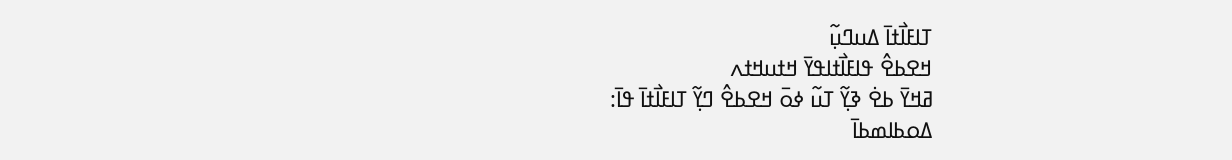ߠߊߓߊ߯ߙߊ߫ ߡߎߣߎ߲߬
ߞߐߕߐ߮ ߟߊߓߊ߯ߙߊߟߌ߫ ߞߙߎߞߙߍ
ߥߞߌ߫ ߕߐ߭ ߢߌ߲߬ ߠߎ߬ ߦߋ߫ ߞߐߕߐ߮ ߣߌ߲߬ ߠߊߓߊ߯ߙߊ߫ ߟߊ߫:
ߡߋߕߊߘߕߊ߫